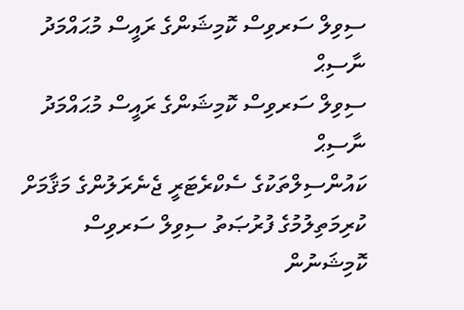ސިވިލް ސަރވިސް ކޮމިޝަންގެ ރައީސް މުޙައްމަދު ނާސިޙް
ސިވިލް ސަރވިސް ކޮމިޝަންގެ ރައީސް މުޙައްމަދު ނާސިޙް
ކައުންސިލްތަކުގެ ސެކްރެޓަރީ ޖެނެރަލުންގެ މަޤާމަށް ކުރިމަތިލުމުގެ ފުރުޞަތު ސިވިލް ސަރވިސް ކޮމިޝަނުން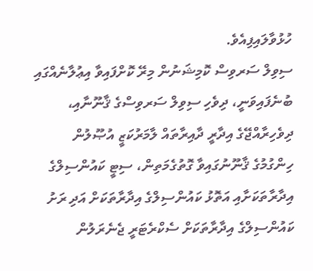ހުޅުވާލައިފިއެވެ.
ސިވިލް ސަރވިސް ކޮމިޝަނުން މިރޭ ކޮށްފައިވާ އިޢުލާނެއްގައި ބުނެފައިވަނީ، ދިވެހި ސިވިލް ސަރވިސްގެ ޤާނޫނާއި، ދިވެހިރާއްޖޭގެ އިދާރީ ދާއިރާތައް ލާމަރުކަޒީ އުޞޫލުން ހިންގުމުގެ ޤާނޫނުގައިވާ ގޮތުގެމަތިން، ސިޓީ ކައުންސިލްގެ އިދާރާތަކަށާއި އަތޮޅު ކައުންސިލްގެ އިދާރާތަކަށް އަދި ރަށު ކައުންސިލްގެ އިދާރާތަކަށް ސެކްރެޓަރީ ޖެނެރަލުން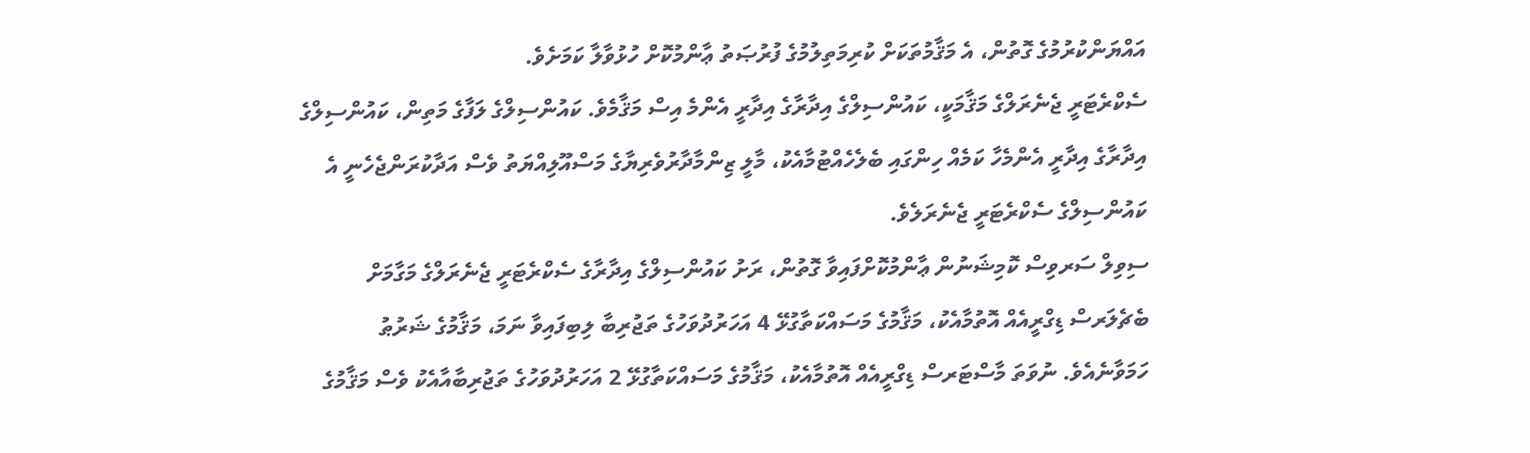އައްޔަންކުރުމުގެ ގޮތުން، އެ މަޤާމުތަކަށް ކުރިމަތިލުމުގެ ފުރުޞަތު ޢާންމުކޮށް ހުޅުވާލާ ކަމަށެވެ.
ސެކްރެޓަރީ ޖެނެރަލްގެ މަޤާމަކީ، ކައުންސިލްގެ އިދާރާގެ އިދާރީ އެންމެ އިސް މަޤާމެވެ. ކައުންސިލްގެ ލަފާގެ މަތިން، ކައުންސިލްގެ އިދާރާގެ އިދާރީ އެންމެހާ ކަމެއް ހިންގައި ބެލެހެއްޓުމާއެކު، މާލީ ޒިންމާދާރުވެރިޔާގެ މަސްއޫލިއްޔަތު ވެސް އަދާކުރަންޖެހެނީ އެ ކައުންސިލްގެ ސެކްރެޓަރީ ޖެނެރަލެވެ.
ސިވިލް ސަރވިސް ކޮމިޝަނުން ޢާންމުކޮށްފައިވާ ގޮތުން، ރަށު ކައުންސިލްގެ އިދާރާގެ ސެކްރެޓަރީ ޖެނެރަލްގެ މަގާމަށް ބެޗެލަރސް ޑިގްރީއެއް އޮތުމާއެކު، މަޤާމުގެ މަސައްކަތާގުޅޭ 4 އަހަރުދުވަހުގެ ތަޖުރިބާ ލިބިފައިވާ ނަމަ، މަޤާމުގެ ޝަރުޠު ހަމަވާނެއެވެ. ނުވަތަ މާސްޓަރސް ޑިގްރީއެއް އޮތުމާއެކު، މަޤާމުގެ މަސައްކަތާގުޅޭ 2 އަހަރުދުވަހުގެ ތަޖުރިބާއާއެކު ވެސް މަޤާމުގެ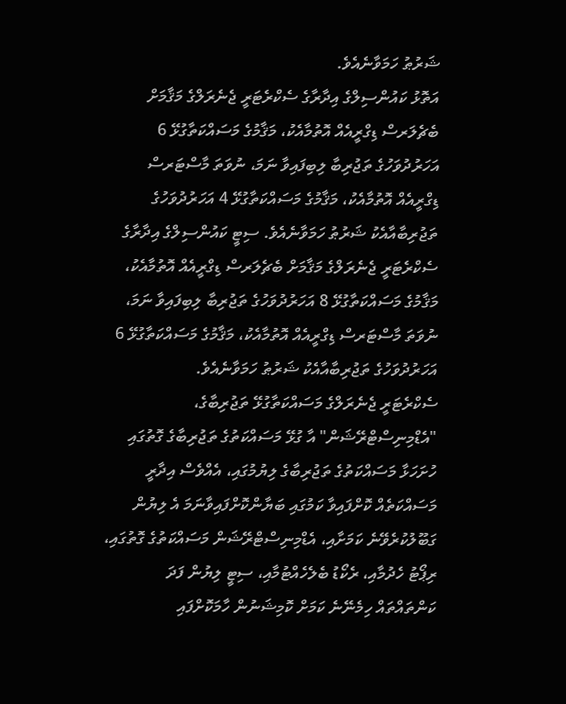ޝަރުޠު ހަމަވާނެއެވެ.
އަތޮޅު ކައުންސިލްގެ އިދާރާގެ ސެކްރެޓަރީ ޖެނެރަލްގެ މަޤާމަށް ބެޗެލަރސް ޑިގްރީއެއް އޮތުމާއެކު، މަޤާމުގެ މަސައްކަތާގުޅޭ 6 އަހަރުދުވަހުގެ ތަޖުރިބާ ލިބިފައިވާ ނަމަ، ނުވަތަ މާސްޓަރސް ޑިގްރީއެއް އޮތުމާއެކު، މަޤާމުގެ މަސައްކަތާގުޅޭ 4 އަހަރުދުވަހުގެ ތަޖުރިބާއާއެކު ޝަރުޠު ހަމަވާނެއެވެ. ސިޓީ ކައުންސިލްގެ އިދާރާގެ ސެކްރެޓަރީ ޖެނެރަލްގެ މަޤާމަށް ބެޗެލަރސް ޑިގްރީއެއް އޮތުމާއެކު، މަޤާމުގެ މަސައްކަތާގުޅޭ 8 އަހަރުދުވަހުގެ ތަޖުރިބާ ލިބިފައިވާ ނަމަ، ނުވަތަ މާސްޓަރސް ޑިގްރީއެއް އޮތުމާއެކު، މަޤާމުގެ މަސައްކަތާގުޅޭ 6 އަހަރުދުވަހުގެ ތަޖުރިބާއާއެކު ޝަރުޠު ހަމަވާނެއެވެ.
ސެކްރެޓަރީ ޖެނެރަލްގެ މަސައްކަތާގުޅޭ ތަޖުރިބާގެ، "އެޑްމިނިސްޓްރޭޝަން" އާ ގުޅޭ މަސައްކަތުގެ ތަޖުރިބާގެ ގޮތުގައި ހުށަހަޅާ މަސައްކަތުގެ ތަޖުރިބާގެ ލިޔުމުގައި، އެއްވެސް އިދާރީ މަސައްކަތެއް ކޮށްފައިވާ ކަމުގައި ބަޔާންކޮށްފައިވާނަމަ އެ ލިޔުން ގަބޫލުކުރެވޭނެ ކަމަށާއި، އެޑްމިނިސްޓްރޭޝަން މަސައްކަތުގެ ގޮތުގައި، ރިޕޯޓު ހެދުމާއި، ރެކޯޑު ބެލެހެއްޓުމާއި، ސިޓީ ލިޔުން ފަދަ ކަންތައްތައް ހިމެނޭނެ ކަމަށް ކޮމިޝަނުން ހާމަކޮށްފައި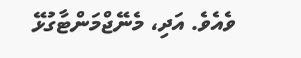ވެއެވެ. އަދި، މެނޭޖްމަންޓާގުޅޭ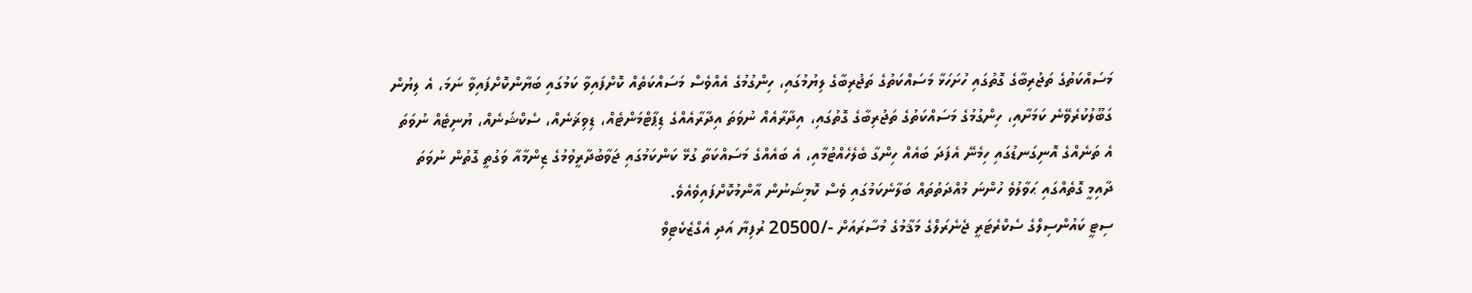މަސައްކަތުގެ ތަޖުރިބާގެ ގޮތުގައި ހުށަހަޅާ މަސައްކަތުގެ ތަޖުރިބާގެ ލިޔުމުގައި، ހިންގުމުގެ އެއްވެސް މަސައްކަތެއް ކޮށްފައިވާ ކަމުގައި ބަޔާންކޮށްފައިވާ ނަމަ، އެ ލިޔުން ގަބޫލުކުރެވޭނެ ކަމަށާއި، ހިންގުމުގެ މަސައްކަތުގެ ތަޖުރިބާގެ ގޮތުގައި، އިދާރާއެއް ނުވަތަ އިދާރާއެއްގެ ޑިޕާޓްމަންޓެއް، ޑިވިޜަނެއް، ސެކްޝަނެއް، ޔުނިޓެއް ނުވަތަ އެ ތަނެއްގެ އޮނިގަނޑުގައި ހިމެނޭ އެފަދަ ބައެއް ހިންގާ ބެލެހެއްޓުމާއި، އެ ބައެއްގެ މަސައްކަތާ ގުޅޭ ކަންކަމުގައި ޖަވާބުދާރީވުމުގެ ޒިންމާއާ ވަގުތީ ގޮތުން ނުވަތަ ދާއިމީ ގޮތެއްގައި ޙަވާލުވެ ހުންނަ މުއްދަތުތައް ބަލާނެކަމުގައި ވެސް ކޮމިޝަނުން އާންމުކޮށްފައިވެއެވެ.
ސިޓީ ކައުންސިލްގެ ސެކްރެޓަރީ ޖެނެރަލްގެ މަޤާމުގެ މުސާރައަށް -/20500 ރުފިޔާ އަދި އެގްޒެކެޓިވް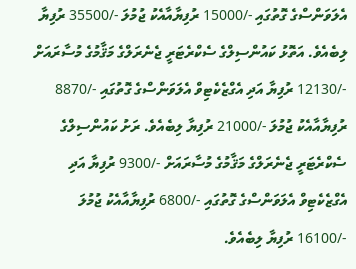އެލަވަންސްގެ ގޮތުގައި -/15000 ރުފިޔާއާއެކު ޖުމުލަ -/35500 ރުފިޔާ ލިބެއެވެ. އަތޮޅު ކައުންސިލްގެ ސެކްރެޓަރީ ޖެނެރަލްގެ މަޤާމުގެ މުސާރައަށް -/12130 ރުފިޔާ އަދި އެގްޒެކެޓިވް އެލަވަންސްގެ ގޮތުގައި -/8870 ރުފިޔާއާއެކު ޖުމުލަ -/21000 ރުފިޔާ ލިބެއެވެ. ރަށު ކައުންސިލްގެ ސެކްރެޓަރީ ޖެނެރަލްގެ މަޤާމުގެ މުސާރައަށް -/9300 ރުފިޔާ އަދި އެގްޒެކެޓިވް އެލަވަންސްގެ ގޮތުގައި -/6800 ރުފިޔާއާއެކު ޖުމުލަ -/16100 ރުފިޔާ ލިބެއެވެ.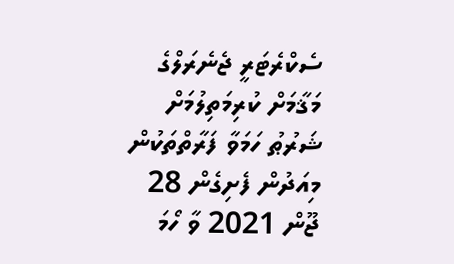ސެކްރެޓަރީ ޖެނެރަލްގެ މަޤާމަށް ކުރިމަތިލުމަށް ޝަރުޠު ހަމަވާ ފަރާތްތަކުން މިއަދުން ފެށިގެން 28 ޖޫން 2021 ވާ ހޯމަ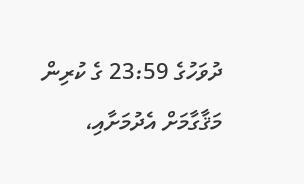ދުވަހުގެ 23:59 ގެ ކުރިން މަޤާގާމަށް އެދުމަށާއި،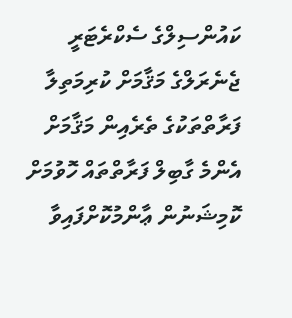ކައުންސިލްގެ ސެކްރެޓަރީ ޖެނެރަލްގެ މަޤާމަށް ކުރިމަތިލާ ފަރާތްތަކުގެ ތެރެއިން މަޤާމަށް އެންމެ ގާބިލް ފަރާތްތައް ހޮވުމަށް ކޮމިޝަނުން ޢާންމުކޮށްފައިވާ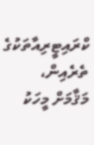ކްރައިޓީރިއާތަކުގެ ތެރެއިން، މަޤާމަށް މީހަކު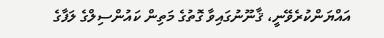އައްޔަންކުރެވޭނީ، ޤާނޫނުގައިވާ ގޮތުގެ މަތިން ކައުންސިލްގެ ލަފާގެ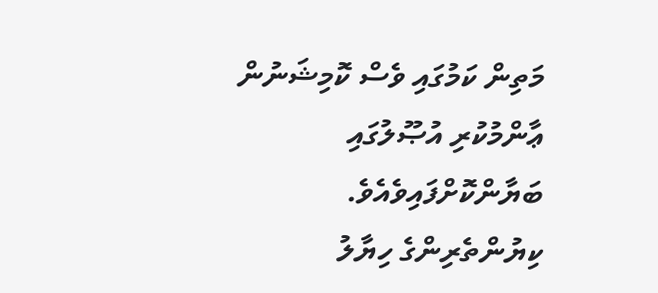މަތިން ކަމުގައި ވެސް ކޮމިޝަނުން ޢާންމުކުރި އުޞޫލުގައި ބަޔާންކޮށްފައިވެއެވެ.
ކިޔުންތެރިންގެ ހިޔާލު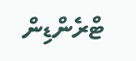ޓްރެންޑިން